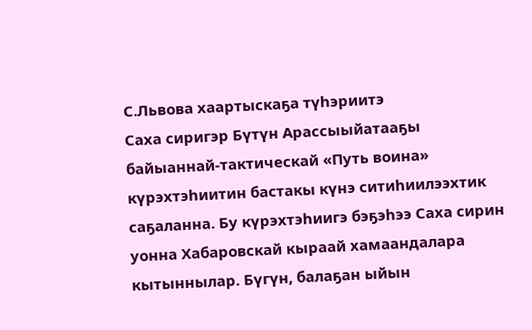С.Львова хаартыскаҕа түһэриитэ
Саха сиригэр Бүтүн Арассыыйатааҕы байыаннай-тактическай «Путь воина» күрэхтэһиитин бастакы күнэ ситиһиилээхтик саҕаланна. Бу күрэхтэһиигэ бэҕэһээ Саха сирин уонна Хабаровскай кыраай хамаандалара кытыннылар. Бүгүн, балаҕан ыйын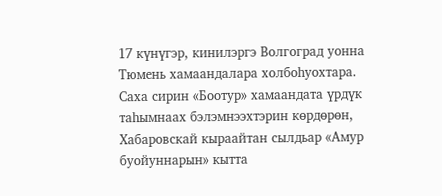17 күнүгэр, кинилэргэ Волгоград уонна Тюмень хамаандалара холбоһуохтара.
Саха сирин «Боотур» хамаандата үрдүк таһымнаах бэлэмнээхтэрин көрдөрөн, Хабаровскай кыраайтан сылдьар «Амур буойуннарын» кытта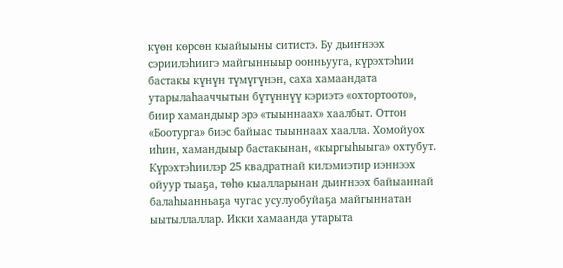күөн көрсөн кыайыыны ситистэ. Бу дьиҥнээх сэриилэһиигэ майгынныыр оонньууга, күрэхтэһии бастакы күнүн түмүгүнэн, саха хамаандата утарылаһааччытын бүтүннүү кэриэтэ «охтортоото», биир хамандыыр эрэ «тыыннаах» хаалбыт. Оттон «Боотурга» биэс байыас тыыннаах хаалла. Хомойуох иһин, хамандыыр бастакынан, «кыргыһыыга» охтубут.
Күрэхтэһиилэр 25 квадратнай килэмиэтир иэннээх ойуур тыаҕа, төһө кыалларынан дьиҥнээх байыаннай балаһыанньаҕа чугас усулуобуйаҕа майгыннатан ыытыллаллар. Икки хамаанда утарыта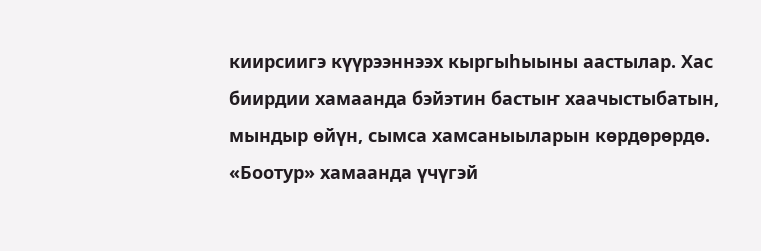киирсиигэ күүрээннээх кыргыһыыны аастылар. Хас биирдии хамаанда бэйэтин бастыҥ хаачыстыбатын, мындыр өйүн, сымса хамсаныыларын көрдөрөрдө. «Боотур» хамаанда үчүгэй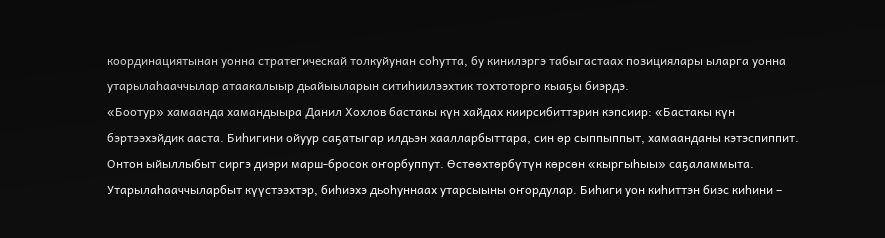координациятынан уонна стратегическай толкуйунан соһутта, бу кинилэргэ табыгастаах позициялары ыларга уонна утарылаһааччылар атаакалыыр дьайыыларын ситиһиилээхтик тохтоторго кыаҕы биэрдэ.
«Боотур» хамаанда хамандыыра Данил Хохлов бастакы күн хайдах киирсибиттэрин кэпсиир: «Бастакы күн бэртээхэйдик ааста. Биһигини ойуур саҕатыгар илдьэн хаалларбыттара, син өр сыппыппыт, хамаанданы кэтэспиппит. Онтон ыйыллыбыт сиргэ диэри марш-бросок оҥорбуппут. Өстөөхтөрбүтүн көрсөн «кыргыһыы» саҕаламмыта. Утарылаһааччыларбыт күүстээхтэр, биһиэхэ дьоһуннаах утарсыыны оҥордулар. Биһиги уон киһиттэн биэс киһини –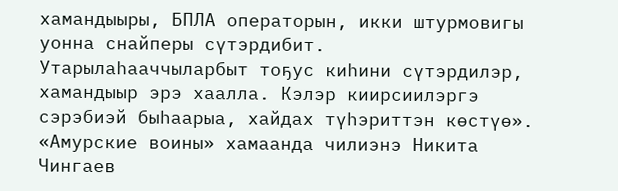хамандыыры, БПЛА операторын, икки штурмовигы уонна снайперы сүтэрдибит. Утарылаһааччыларбыт тоҕус киһини сүтэрдилэр, хамандыыр эрэ хаалла. Кэлэр киирсиилэргэ сэрэбиэй быһаарыа, хайдах түһэриттэн көстүө».
«Амурские воины» хамаанда чилиэнэ Никита Чингаев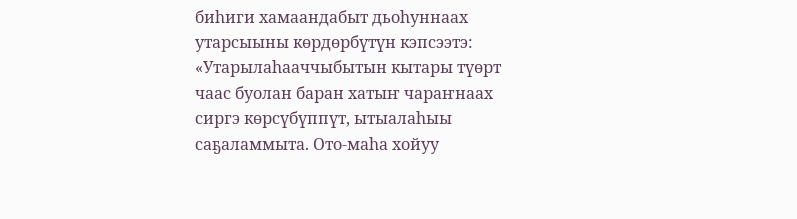биһиги хамаандабыт дьоһуннаах утарсыыны көрдөрбүтүн кэпсээтэ: «Утарылаһааччыбытын кытары түөрт чаас буолан баран хатыҥ чараҥнаах сиргэ көрсүбүппүт, ытыалаһыы саҕаламмыта. Ото-маһа хойуу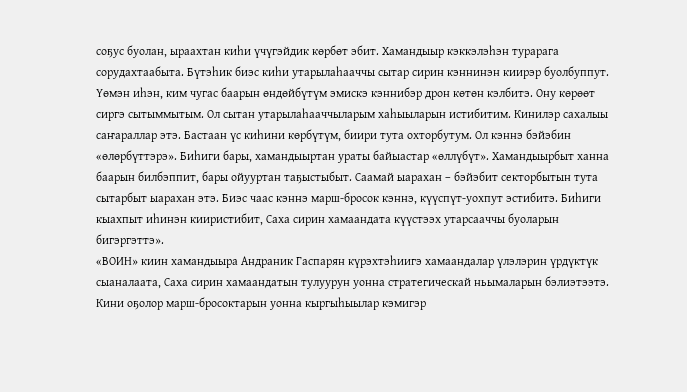соҕус буолан, ыраахтан киһи үчүгэйдик көрбөт эбит. Хамандыыр кэккэлэһэн турарага сорудахтаабыта. Бүтэһик биэс киһи утарылаһааччы сытар сирин кэннинэн киирэр буолбуппут. Үөмэн иһэн, ким чугас баарын өндөйбүтүм эмискэ кэннибэр дрон көтөн кэлбитэ. Ону көрөөт сиргэ сытыммытым. Ол сытан утарылаһааччыларым хаһыыларын истибитим. Кинилэр сахалыы саҥараллар этэ. Бастаан үс киһини көрбүтүм, биири тута охторбутум. Ол кэннэ бэйэбин «өлөрбүттэрэ». Биһиги бары, хамандыыртан ураты байыастар «өллүбүт». Хамандыырбыт ханна баарын билбэппит, бары ойууртан таҕыстыбыт. Саамай ыарахан – бэйэбит секторбытын тута сытарбыт ыарахан этэ. Биэс чаас кэннэ марш-бросок кэннэ, күүспүт-уохпут эстибитэ. Биһиги кыахпыт иһинэн кииристибит, Саха сирин хамаандата күүстээх утарсааччы буоларын бигэргэттэ».
«ВОИН» киин хамандыыра Андраник Гаспарян күрэхтэһиигэ хамаандалар үлэлэрин үрдүктүк сыаналаата, Саха сирин хамаандатын тулуурун уонна стратегическай ньымаларын бэлиэтээтэ. Кини оҕолор марш-бросоктарын уонна кыргыһыылар кэмигэр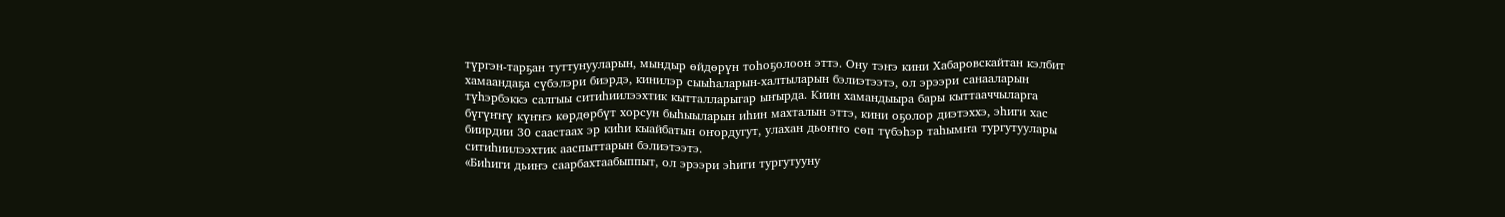түргэн-тарҕан туттунууларын, мындыр өйдөрүн тоһоҕолоон эттэ. Ону тэҥэ кини Хабаровскайтан кэлбит хамаандаҕа сүбэлэри биэрдэ, кинилэр сыыһаларын-халтыларын бэлиэтээтэ, ол эрээри санааларын түһэрбэккэ салгыы ситиһиилээхтик кытталларыгар ыҥырда. Киин хамандыыра бары кыттааччыларга бүгүҥҥү күҥҥэ көрдөрбүт хорсун быһыыларын иһин махталын эттэ, кини оҕолор диэтэххэ, эһиги хас биирдии 30 саастаах эр киһи кыайбатын оҥордугут, улахан дьоҥҥо сөп түбэһэр таһымҥа тургутуулары ситиһиилээхтик ааспыттарын бэлиэтээтэ.
«Биһиги дьиҥэ саарбахтаабыппыт, ол эрээри эһиги тургутууну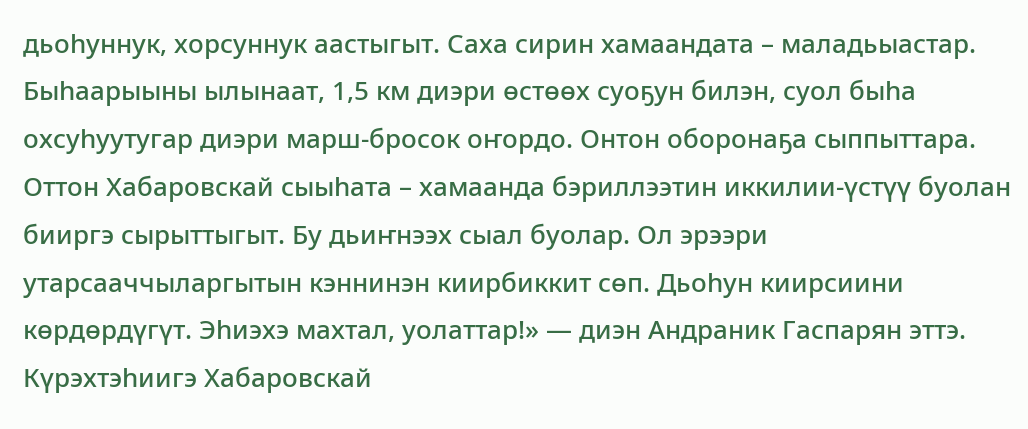дьоһуннук, хорсуннук аастыгыт. Саха сирин хамаандата – маладьыастар. Быһаарыыны ылынаат, 1,5 км диэри өстөөх суоҕун билэн, суол быһа охсуһуутугар диэри марш-бросок оҥордо. Онтон оборонаҕа сыппыттара. Оттон Хабаровскай сыыһата – хамаанда бэриллээтин иккилии-үстүү буолан бииргэ сырыттыгыт. Бу дьиҥнээх сыал буолар. Ол эрээри утарсааччыларгытын кэннинэн киирбиккит сөп. Дьоһун киирсиини көрдөрдүгүт. Эһиэхэ махтал, уолаттар!» — диэн Андраник Гаспарян эттэ.
Күрэхтэһиигэ Хабаровскай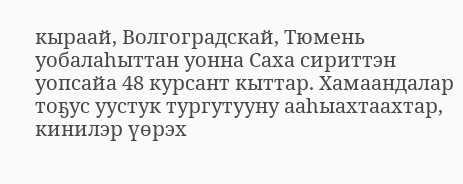кыраай, Волгоградскай, Тюмень уобалаһыттан уонна Саха сириттэн уопсайа 48 курсант кыттар. Хамаандалар тоҕус уустук тургутууну ааһыахтаахтар, кинилэр үөрэх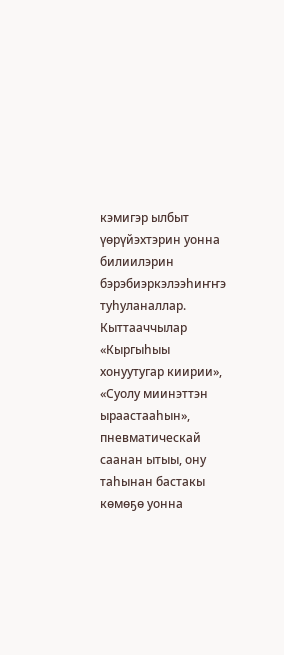кэмигэр ылбыт үөрүйэхтэрин уонна билиилэрин бэрэбиэркэлээһиҥҥэ туһуланаллар. Кыттааччылар «Кыргыһыы хонуутугар киирии», «Суолу миинэттэн ыраастааһын», пневматическай саанан ытыы, ону таһынан бастакы көмөҕө уонна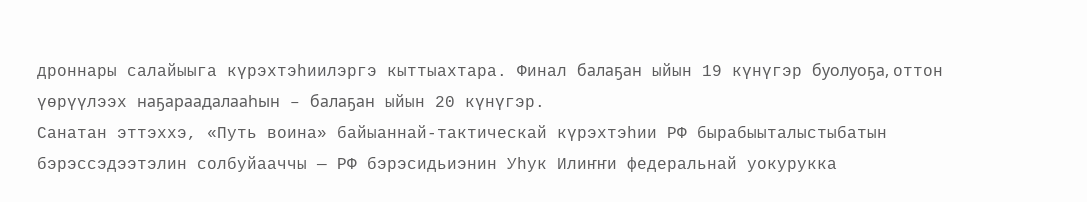дроннары салайыыга күрэхтэһиилэргэ кыттыахтара. Финал балаҕан ыйын 19 күнүгэр буолуоҕа, оттон үөрүүлээх наҕараадалааһын – балаҕан ыйын 20 күнүгэр.
Санатан эттэххэ, «Путь воина» байыаннай-тактическай күрэхтэһии РФ бырабыыталыстыбатын бэрэссэдээтэлин солбуйааччы — РФ бэрэсидьиэнин Уһук Илиҥҥи федеральнай уокурукка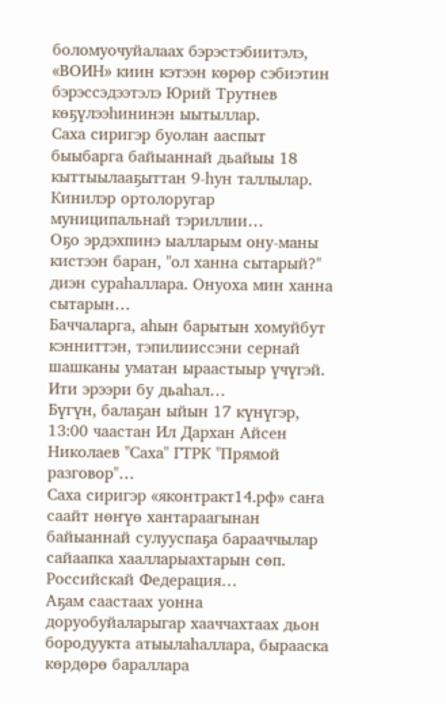боломуочуйалаах бэрэстэбиитэлэ, «ВОИН» киин кэтээн көрөр сэбиэтин бэрэссэдээтэлэ Юрий Трутнев көҕүлээһининэн ыытыллар.
Саха сиригэр буолан ааспыт быыбарга байыаннай дьайыы 18 кыттыылааҕыттан 9-һун таллылар. Кинилэр ортолоругар муниципальнай тэриллии…
Оҕо эрдэхпинэ ыалларым ону-маны кистээн баран, "ол ханна сытарый?" диэн сураһаллара. Онуоха мин ханна сытарын…
Баччаларга, аһын барытын хомуйбут кэнниттэн, тэпилииссэни сернай шашканы уматан ыраастыыр үчүгэй. Ити эрээри бу дьаһал…
Бүгүн, балаҕан ыйын 17 күнүгэр, 13:00 чаастан Ил Дархан Айсен Николаев "Саха" ГТРК "Прямой разговор"…
Саха сиригэр «яконтракт14.рф» саҥа саайт нөҥүө хантараагынан байыаннай сулууспаҕа барааччылар сайаапка хаалларыахтарын сөп. Российскай Федерация…
Аҕам саастаах уонна доруобуйаларыгар хааччахтаах дьон бородуукта атыылаһаллара, бырааска көрдөрө бараллара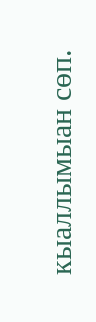кыаллымыан сөп.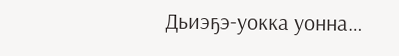Дьиэҕэ-уокка уонна…